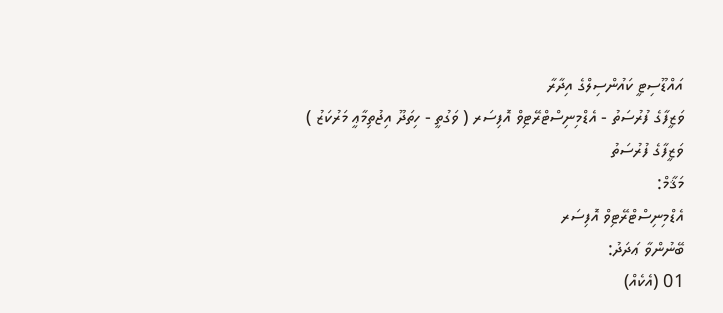އައްޑޫސިޓީ ކައުންސިލްގެ އިދާރާ
ވަޒީފާގެ ފުރުސަތު - އެޑްމިނިސްޓްރޭޓިވް އޮފިސަރ ( ވަގުތީ - ހިތަދޫ އިޖުތިމާޢީ މަރުކަޒު )
ވަޒީފާގެ ފުރުސަތު
މަޤާމް:
އެޑްމިނިސްޓްރޭޓިވް އޮފިސަރ
ބޭނުންވާ ޢަދަދު:
01 (އެކެއް)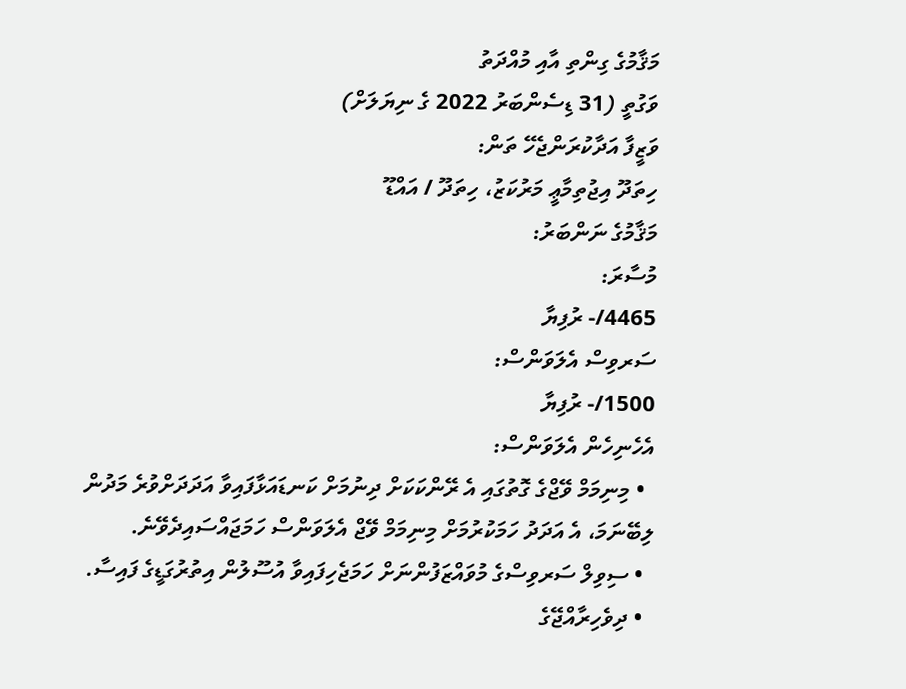މަޤާމުގެ ގިންތި އާއި މުއްދަތު
ވަގުތީ (31 ޑިސެންބަރު 2022 ގެ ނިޔަލަށް)
ވަޒީފާ އަދާކުރަންޖެހޭ ތަން:
ހިތަދޫ އިޖުތިމާޢީ މަރުކަޒު، ހިތަދޫ / އައްޑޫ
މަޤާމުގެ ނަންބަރު:
މުސާރަ:
4465/- ރުފިޔާ
ސަރވިސް އެލަވަންސް:
1500/- ރުފިޔާ
އެހެނިހެން އެލަވަންސް:
  • މިނިމަމް ވޭޖްގެ ގޮތުގައި އެ ރޭންކަކަށް ދިނުމަށް ކަނޑައަޅާފައިވާ އަދަދަށްވުރެ މަދުން ލިބޭނަމަ، އެ އަދަދު ހަމަކުރުމަށް މިނިމަމް ވޭޖް އެލަވަންސް ހަމަޖައްސައިދެވޭނެ.
  • ސިވިލް ސަރވިސްގެ މުވައްޒަފުންނަށް ހަމަޖެހިފައިވާ އުސޫލުން އިތުރުގަޑީގެ ފައިސާ.
  • ދިވެހިރާއްޖޭގެ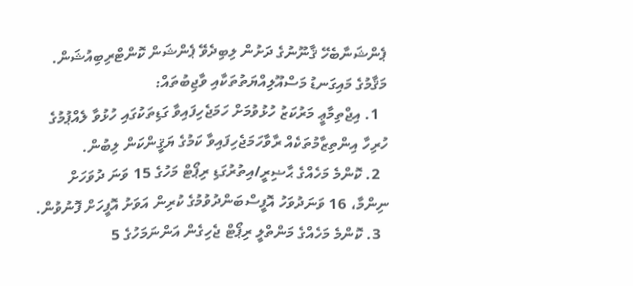ޕެންޝަނާބެހޭ ޤާނޫނުގެ ދަށުން ލިބިދެވޭ ޕެންޝަން ކޮންޓްރިބިއުޝަން.
މަޤާމުގެ މައިގަނޑު މަސްއޫލިއްޔަތުތަކާއި ވާޖިބުތައް:
  1. އިޖްތިމާޢީ މަރުކަޒު ހުޅުވުމަށް ހަމަޖެހިފައިވާ ގަޑިތަކުގައި ހުޅުވާ ލެއްޕުމުގެ ހުރިހާ އިންތިޒާމުތަކެއް ރާވާހަމަޖެހިފައިވާ ކަމުގެ ޔަޤީންކަން ލިބުން.
  2. ކޮންމެ މަހެއްގެ ޙާޟިރީ/އިތުރުގަޑި ރިޕޯޓް މަހުގެ 15 ވަނަ ދުވަހަށް ނިންމާ، 16 ވަނަދުވަހު އޮފީސްބަންދުވުމުގެ ކުރިން އަވަށު އޮފީހަށް ފޮނުވުން.
  3. ކޮންމެ މަހެއްގެ މަންތްލީ ރިޕޯޓް ޖެހިގެން އަންނަމަހުގެ 5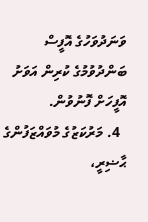ވަނަދުވަހުގެ އޮފީސް ބަންދުވުމުގެ ކުރިން އަވަށު އޮފީހަށް ފޮނުވުން.
  4. މަރުކަޒުގެ މުވައްޒަފުންގެ ޙާޟިރީ،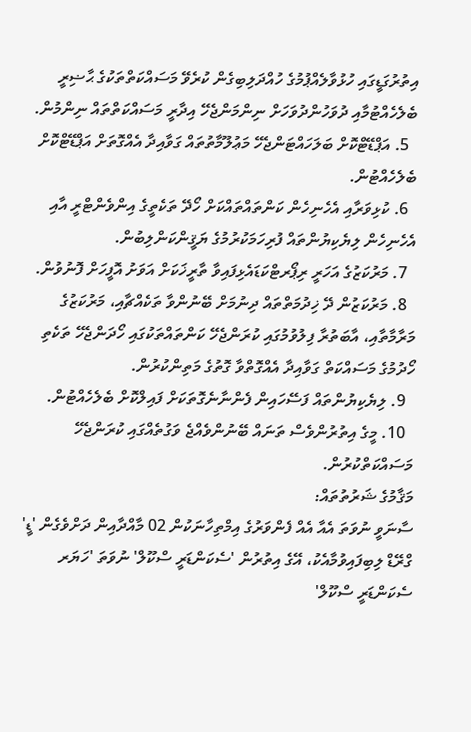އިތުރުގަޑީގައި ހުޅުވާލެއްޕުމުގެ ހުއްދަލިބިގެން ކުރެވޭ މަސައްކަތްތަކުގެ ޙާޟިރީ ބެލެހެއްޓުމާއި ދުވަހުންދުވަހަށް ނިންމަންޖެހޭ އިދާރީ މަސައްކަތްތައް ނިންމުން.
  5. އަޕްޑޭޓްކޮށް ބަލަހައްޓަންޖެހޭ މަޢުލޫމާތުތައް ގަވާއިދާ އެއްގޮތަށް އަޕްޑޭޓްކޮށް ބެލެހެއްޓުން.
  6. ކުޅިވަރާއި އެހެނިހެން ކަންތައްތައްކަށް ހޯދޭ ތަކެތީގެ އިންވެންޓްރީ އާއި އެހެނިހެން ލިޔެކިޔުންތައް ފުރިހަމަކުރުމުގެ ޔަޤީންކަންލިބުން.
  7. މަރުކަޒުގެ އަހަރީ ރިޕޯރޓްކަޑައެޅިފައިވާ ތާރީޚަކަށް އަވަށު އޮފީހަށް ފޮނުވުން.
  8. މަރުކަޒުން ދޭ ޚިދުމަތްތައް ދިނުމަށް ބޭނުންވާ ތަކެއްޗާއި، މަރުކަޒުގެ މަރާމާތާއި، އާބަތުރާ ފިލުވުމުގައި ކުރަންޖެހޭ ކަންތައްތަކުގައި ހޯދަންޖެހޭ ތަކެތި ހޯދުމުގެ މަސައްކަތް ގަވާއިދާ އެއްގޮތްވާ ގޮތުގެ މަތިންކުރުން.
  9. ލިޔެކިޔުންތައް ފަސޭހައިން ފެންނާނެގޮތަކަށް ފައިލްކޮށް ބެލެހެއްޓުން.
  10. މީގެ އިތުރުންވެސް ތަނައް ބޭނުންވެއްޖެ ވަގުތެއްގައި ކުރަންޖެހޭ މަސައްކަތްކުރުން.
މަޤާމުގެ ޝަރުތުތައް:
ސާނަވީ ނުވަތަ އެއާ އެއް ފެންވަރުގެ އިމްތިހާނަކުން 02 މާއްދާއިން ދަށްވެގެން 'ޑީ' ގްރޭޑް ލިބިފައިވުމާއެކު، އޭގެ އިތުރުން 'ސެކަންޑަރީ ސްކޫލް' ނުވަތަ 'ހަޔަރ ސެކަންޑަރީ ސްކޫލް'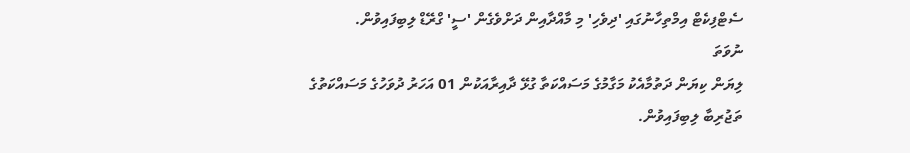ސެޓްފިކެޓް އިމްތިހާނުގައި 'ދިވެހި' މި މާއްދާއިން ދަށްވެގެން 'ސީ' ގްރޭޑް ލިބިފައިވުން.
ނުވަތަ
ލިޔަން ކިޔަން ދަތުމާއެކު މަގާމުގެ މަސައްކަތާ ގުޅޭ ދާއިރާއަކުން 01 އަހަރު ދުވަހުގެ މަސައްކަތުގެ ތަޖުރިބާ ލިބިފައިވުން.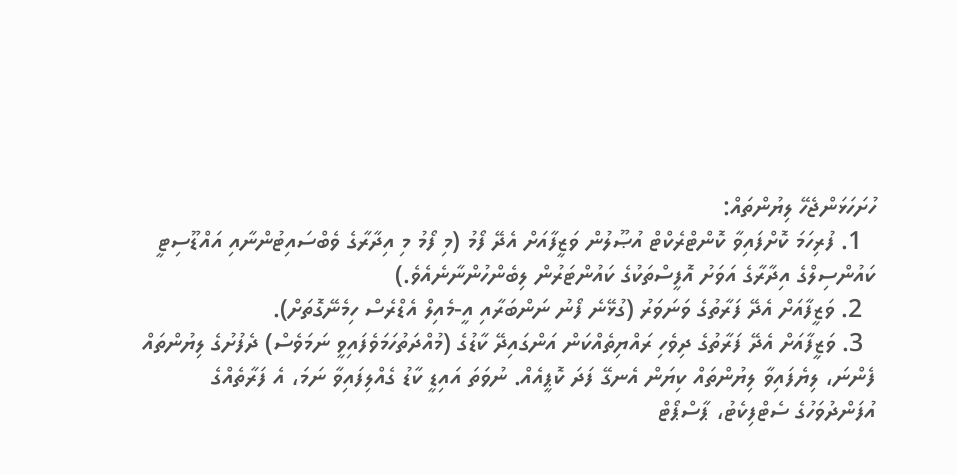ހުށަހަޅަންޖެހޭ ލިޔުންތައް:
  1. ފުރިހަމަ ކޮށްފައިވާ ކޮންޓްރެކްޓް އުޞޫލުން ވަޒީފާއަށް އެދޭ ފޯމު (މި ފޯމު މި އިދާރާގެ ވެބްސައިޓުންނާއި އައްޑޫސިޓީ ކައުންސިލްގެ އިދާރާގެ އަވަށު އޮފީސްތަކުގެ ކައުންޓަރުން ލިބެންހުންނާނެއެވެ.)
  2. ވަޒީފާއަށް އެދޭ ފަރާތުގެ ވަނަވަރު (ގުޅޭނެ ފޯނު ނަންބަރާއި އީ-މެއިލް އެޑްރެސް ހިމެނޭގޮތަށް).
  3. ވަޒީފާއަށް އެދޭ ފަރާތުގެ ދިވެހި ރައްޔިތެއްކަން އަންގައިދޭ ކާޑުގެ (މުއްދަތުހަމަވެފައިވީ ނަމަވެސް) ދެފުށުގެ ލިޔުންތައް ފެންނަ، ލިޔެފައިވާ ލިޔުންތައް ކިޔަން އެނގޭ ފަދަ ކޮޕީއެއް. ނުވަތަ އައިޑީ ކާޑު ގެއްލިފައިވާ ނަމަ، އެ ފަރާތެއްގެ އުފަންދުވަހުގެ ސެޓްފިކެޓު، ޕާސްޕޯޓް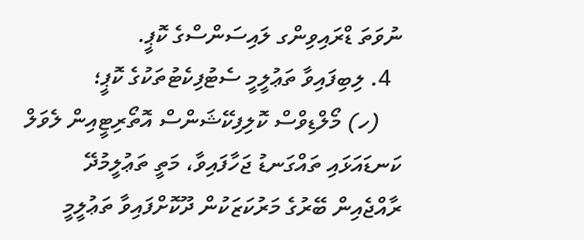ނުވަތަ ޑްރައިވިންގ ލައިސަންސްގެ ކޮޕީ.
  4. ލިބިފައިވާ ތަޢުލީމީ ސެޓުފިކެޓުތަކުގެ ކޮޕީ؛
    (ހ) މޯލްޑިވްސް ކޮލިފިކޭޝަންސް އޮތޯރިޓީއިން ލެވަލް ކަނޑައަޅައި ތައްގަނޑު ޖަހާފައިވާ، މަތީ ތަޢުލީމުދޭ ރާއްޖެއިން ބޭރުގެ މަރުކަޒަކުން ދޫކޮށްފައިވާ ތަޢުލީމީ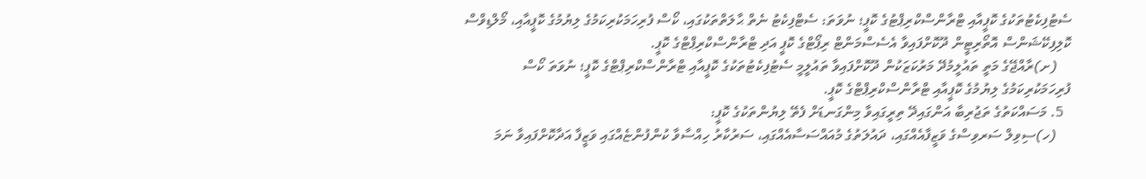ސެޓުފިކެޓުތަކުގެ ކޮޕީއާއި ޓްރާންސްކްރިޕްޓުގެ ކޮޕީ؛ ނުވަތަ: ސެޓްފިކެޓު ނެތް ޙާލަތްތަކުގައި، ކޯސް ފުރިހަމަކުރިކަމުގެ ލިޔުމުގެ ކޮޕީއާއި، މޯލްޑިވްސް ކޮލިފިކޭޝަންސް އޮތޯރިޓީން ދޫކޮށްފައިވާ އެސެސްމަންޓް ރިޕޯޓްގެ ކޮޕީ އަދި ޓްރާންސްކްރިޕްޓްގެ ކޮޕީ.
    (ށ)ރާއްޖޭގެ މަތީ ތައުލީމުދޭ މަރުކަޒަކުން ދޫކޮށްފައިވާ ތައުލީމީ ސެޓުފިކެޓުތަކުގެ ކޮޕީއާއި ޓްރާންސްކްރިޕްޓްގެ ކޮޕީ؛ ނުވަތަ ކޯސް ފުރިހަމަކުރިކަމުގެ ލިޔުމުގެ ކޮޕީއާއި ޓްރާންސްކްރިޕްޓްގެ ކޮޕީ.
  5. މަސައްކަތުގެ ތަޖުރިބާ އަންގައިދޭ ތިރީގައިވާ މިންގަނޑަށް ފެތޭ ލިޔުންތަކުގެ ކޮޕީ:
    (ހ)ސިވިލް ސަރވިސްގެ ވަޒީފާއެއްގައި، ދައުލަތުގެ މުއައްސަސާއެއްގައި، ސަރުކާރު ހިއްސާވާ ކުންފުންޏެއްގައި ވަޒީފާ އަދާކޮށްފައިވާ ނަމަ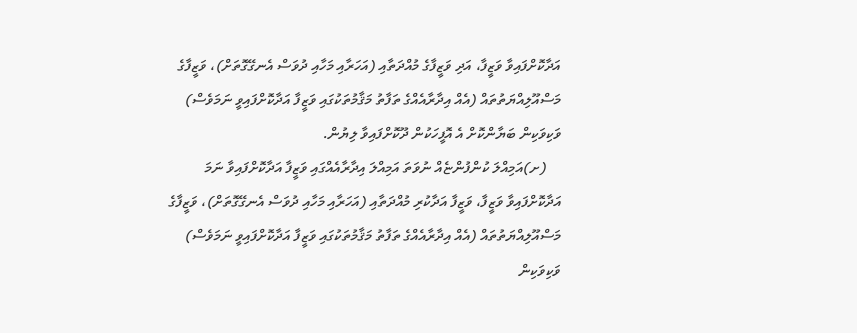އަދާކޮށްފައިވާ ވަޒީފާ، އަދި ވަޒީފާގެ މުއްދަތާއި (އަހަރާއި މަހާއި ދުވަސް އެނގޭގޮތަށް)، ވަޒީފާގެ މަސްއޫލިއްޔަތުތައް (އެއް އިދާރާއެއްގެ ތަފާތު މަޤާމުތަކުގައި ވަޒީފާ އަދާކޮށްފައިވީ ނަމަވެސް) ވަކިވަކިން ބަޔާންކޮށް އެ އޮފީހަކުން ދޫކޮށްފައިވާ ލިޔުން.
    (ށ)އަމިއްލަ ކުންފުންޏެއް ނުވަތަ އަމިއްލަ އިދާރާއެއްގައި ވަޒީފާ އަދާކޮށްފައިވާ ނަމަ އަދާކޮށްފައިވާ ވަޒީފާ، ވަޒީފާ އަދާކުރި މުއްދަތާއި (އަހަރާއި މަހާއި ދުވަސް އެނގޭގޮތަށް)، ވަޒީފާގެ މަސްއޫލިއްޔަތުތައް (އެއް އިދާރާއެއްގެ ތަފާތު މަޤާމުތަކުގައި ވަޒީފާ އަދާކޮށްފައިވީ ނަމަވެސް) ވަކިވަކިން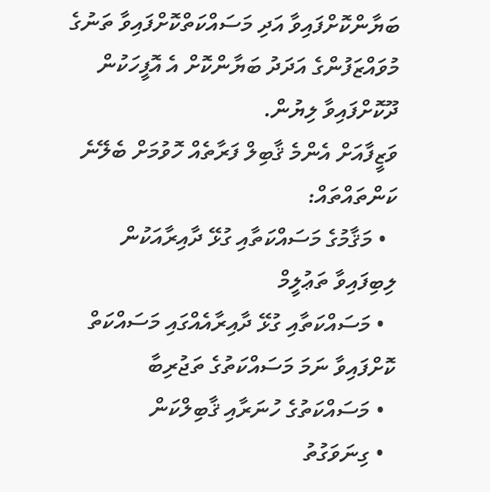ބަޔާންކޮށްފައިވާ އަދި މަސައްކަތްކޮށްފައިވާ ތަނުގެ މުވައްޒަފުންގެ އަދަދު ބަޔާންކޮށް އެ އޮފީހަކުން ދޫކޮށްފައިވާ ލިޔުން.
ވަޒީފާއަށް އެންމެ ޤާބިލް ފަރާތެއް ހޮވުމަށް ބެލޭނެ ކަންތައްތައް:
  • މަޤާމުގެ މަސައްކަތާއި ގުޅޭ ދާއިރާއަކުން ލިބިފައިވާ ތަޢުލީމް
  • މަސައްކަތާއި ގުޅޭ ދާއިރާއެއްގައި މަސައްކަތް ކޮށްފައިވާ ނަމަ މަސައްކަތުގެ ތަޖުރިބާ
  • މަސައްކަތުގެ ހުނަރާއި ޤާބިލްކަން
  • ގިނަވަގުތު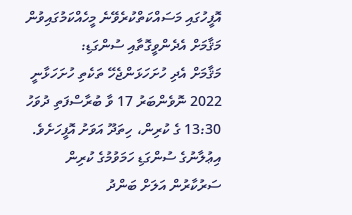އޮފީހުގައި މަސައްކަތްކުރެވޭނެ މީހެއްކަމުގައިވުން
މަޤާމަށް އެދެންވީގޮތާއި ސުންގަޑި:
މަޤާމަށް އެދި ހުށަހަޅަންޖެހޭ ތަކެތި ހުށަހަޅާނީ 2022 ނޮވެންބަރު 17 ވާ ބުރާސްފަތި ދުވަހު 13:30 ގެ ކުރިން، ހިތަދޫ އަވަށު އޮފީހަށެވެ. އިޢުލާނުގެ ސުންގަޑި ހަމަވުމުގެ ކުރިން ސަރުކާރުން އަލަށް ބަންދު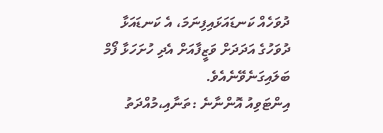ދުވަހެއް ކަނޑައަޅައިފިނަމަ، އެ ކަނޑައަޅާ ދުވަހުގެ އަދަދަށް ވަޒީފާއަށް އެދި ހުށަހަޅާ ފޯމް ބަލައިގަނެވޭނެއެވެ.
އިންޓަވިއު އޮންނާނެ :ތަނާއި،މުއްދަތު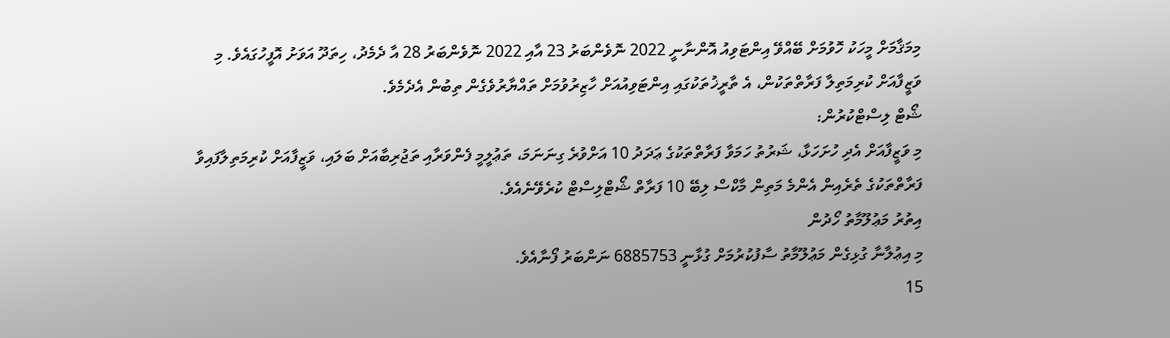މިމަޤާމަށް މީހަކު ހޮވުމަށް ބޭއްވޭ އިންޓަވިއު އޮންނާނީ 2022 ނޮވެންބަރު 23 އާއި 2022 ނޮވެންބަރު 28 އާ ދެމެދު، ހިތަދޫ އަވަށު އޮފީހުގައެވެ. މި ވަޒީފާއަށް ކުރިމަތިލާ ފަރާތްތަކުން، އެ ތާރީޚުތަކުގައި އިންޓަވިއުއަށް ހާޒިރުވުމަށް ތައްޔާރުވެގެން ތިބުން އެދެމެވެ.
ޝޯޓް ލިސްޓްކުރުން:
މި ވަޒީފާއަށް އެދި ހުށަހަޅާ، ޝަރުތު ހަމަވާ ފަރާތްތަކުގެ ޢަދަދު 10 އަށްވުރެ ގިނަނަމަ، ތަޢުލީމީ ފެންވަރާއި ތަޖުރިބާއަށް ބަލައި، ވަޒީފާއަށް ކުރިމަތިލާފައިވާ ފަރާތްތަކުގެ ތެރެއިން އެންމެ މަތިން މާކްސް ލިބޭ 10 ފަރާތް ޝޯޓްލިސްޓް ކުރެވޭނެއެވެ.
އިތުރު މަޢުލޫމާތު ހޯދުން
މި އިޢުލާނާ ގުޅިގެން މަޢުލޫމާތު ސާފުކުރުމަށް ގުޅާނީ 6885753 ނަންބަރު ފޯނާއެވެ.
15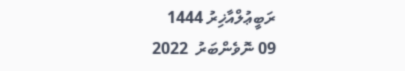ރަބީޢުލްއާޚިރު 1444
09 ނޮވެންބަރު  2022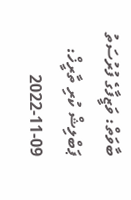ބާވަތް: ވަޒީފާގެ ފުރުސަތު
ޕަބްލިޝް ކުރި ތާރީޚް: 09-11-2022